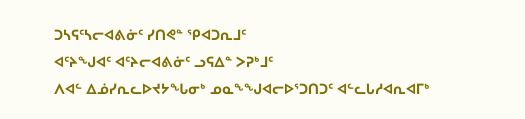ᑐᓴᕋᑦᓴᓕᐊᕕᓃᑦ ᓯᑎᕙᓐ ᕿᐊᑐᕆᒧᑦ
ᐊᑦᔨᖑᐊᑦ ᐊᑦᔨᓕᐊᕕᓃᑦ ᓗᕋᐃᓐ ᐳᕈᒃᒧᑦ
ᐱᐊᓪ ᐃᓅᓯᕆᓚᐅᔪᔭᖓᓂᒃ ᓄᓇᖕᖑᐊᓕᐅᕐᑐᑎᑐᑦ ᐊᓪᓚᒐᓱᐊᕆᐊᒥᒃ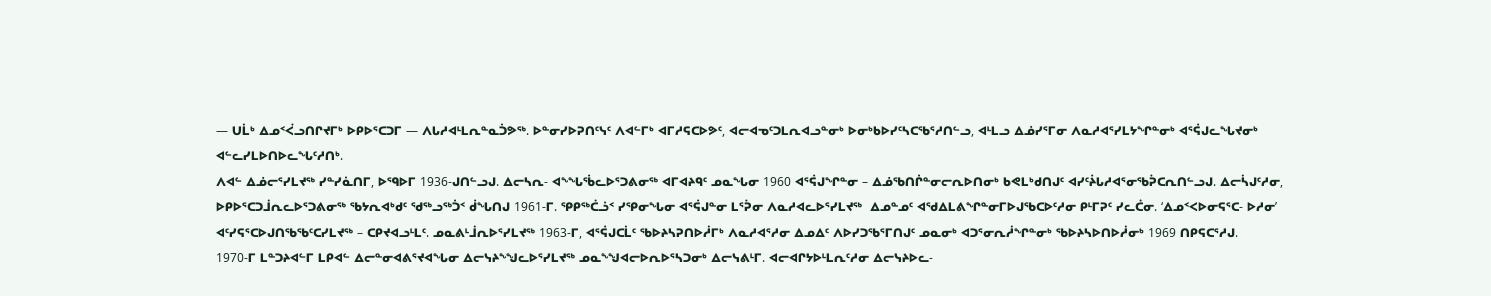— ᑌᒫᒃ ᐃᓄᑉᐹᓗᑎᒋᔪᒥᒃ ᐅᑭᐅᕐᑕᑐᒥ — ᐱᒐᓱᐊᒻᒪᕆᓐᓇᑑᕗᖅ. ᐅᓐᓂᓯᐅᕈᑎᑦᓭᑦ ᐱᐊᓪᒥᒃ ᐊᒥᓱᕋᑕᐅᕗᑦ, ᐊᓕᐊᓀᑦᑐᒪᕆᐊᓗᓐᓂᒃ ᐅᓂᒃᑲᐅᓯᑦᓴᑕᖃᕐᓱᑎᓪᓗ, ᐊᒻᒪᓗ ᐃᓅᓯᕐᒥᓂ ᐱᓇᓱᐊᕐᓯᒪᔭᖏᓐᓂᒃ ᐊᕐᕌᒍᓚᖓᔪᓂᒃ ᐊᓪᓚᓯᒪᐅᑎᐅᓚᖓᑦᓱᑎᒃ.
ᐱᐊᓪ ᐃᓅᓕᕐᓯᒪᔪᖅ ᓯᓐᓯᓈᑎᒥ, ᐅᙯᐅᒥ 1936-ᒍᑎᓪᓗᒍ. ᐃᓕᓴᕆ- ᐊᖕᖓᖄᓚᐅᕐᑐᕕᓂᖅ ᐊᒥᐊᔨᑫᑦ ᓄᓇᖓᓂ 1960 ᐊᕐᕌᒍᖏᓐᓂ – ᐃᓅᖃᑎᒌᓐᓂᓕᕆᐅᑎᓂᒃ ᑲᕙᒪᒃᑯᑎᒍᑦ ᐊᓯᑦᔩᒐᓱᐊᕐᓂᖃᕉᑕᕆᑎᓪᓗᒍ. ᐃᓕᓵᒍᑦᓱᓂ, ᐅᑭᐅᕐᑕᑐᒨᕆᓚᐅᕐᑐᕕᓂᖅ ᖃᔭᕆᐊᒃᑯᑦ ᖁᖅᓗᖅᑑᑉ ᑰᖓᑎᒍ 1961-ᒥ. ᕿᑭᖅᑖᓘᑉ ᓯᕿᓂᖓᓂ ᐊᕐᕌᒍᓐᓂ ᒪᕐᕉᓂ ᐱᓇᓱᐊᓚᐅᕐᓯᒪᔪᖅ  ᐃᓄᓐᓄᑦ ᐊᖁᐃᒪᕕᖏᓐᓂᒥᐅᒍᖃᑕᐅᑦᓱᓂ ᑭᒻᒥᕈᑦ ᓯᓚᑖᓂ. ‘ᐃᓄᑉᐸᐅᓂᕋᕐᑕ- ᐅᓱᓂ’ ᐊᑦᓯᕋᕐᑕᐅᒍᑎᖃᖃᑦᑕᓯᒪᔪᖅ – ᑕᑭᔪᐊᓗᒻᒪᑦ. ᓄᓇᕕᒻᒨᕆᐅᕐᓯᒪᔪᖅ 1963-ᒥ, ᐊᕐᕌᒍᑕᒫᑦ ᖃᐅᔨᓴᕈᑎᐅᓲᒥᒃ ᐱᓇᓱᐊᕐᓱᓂ ᐃᓄᐃᑦ ᐱᐅᓯᑐᖃᕐᒥᑎᒍᑦ ᓄᓇᓂᒃ ᐊᑐᕐᓂᕆᓲᖏᓐᓂᒃ ᖃᐅᔨᓴᐅᑎᐅᓲᓂᒃ 1969 ᑎᑭᕋᑕᕐᓱᒍ.
1970-ᒥ ᒪᓐᑐᔨᐊᓪᒥ ᒪᑭᐊᓪ ᐃᓕᓐᓂᐊᕕᕐᔪᐊᖓᓂ ᐃᓕᓭᔨᖕᖑᓚᐅᕐᓯᒪᔪᖅ ᓄᓇᖕᖑᐊᓕᐅᕆᐅᕐᓴᑐᓂᒃ ᐃᓕᓭᕕᒻᒥ. ᐊᓕᐊᒋᔭᐅᒻᒪᕆᑦᓱᓂ ᐃᓕᓭᔨᐅᓚ-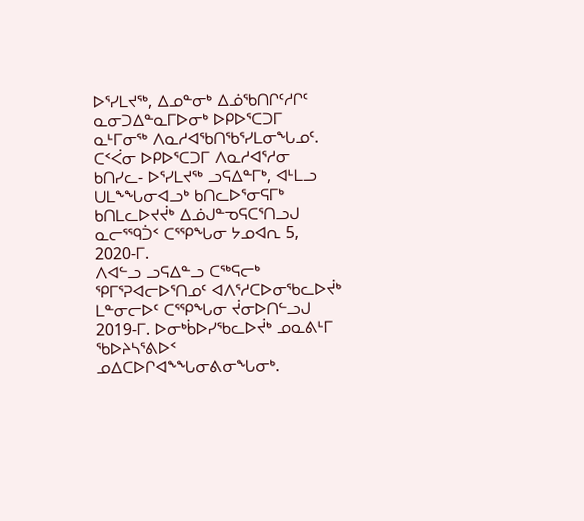ᐅᕐᓯᒪᔪᖅ, ᐃᓄᓐᓂᒃ ᐃᓅᖃᑎᒋᑦᓱᒋᑦ ᓇᓂᑐᐃᓐᓇᒥᐅᓂᒃ ᐅᑭᐅᕐᑕᑐᒥ ᓇᒻᒥᓂᖅ ᐱᓇᓱᐊᖃᑎᖃᕐᓯᒪᓂᖓᓄᑦ. ᑕᑉᐹᓂ ᐅᑭᐅᕐᑕᑐᒥ ᐱᓇᓱᐊᕐᓱᓂ ᑲᑎᓯᓚ- ᐅᕐᓯᒪᔪᖅ ᓗᕋᐃᓐᒥᒃ, ᐊᒻᒪᓗ ᑌᒪᖕᖓᓂᐊᓗᒃ ᑲᑎᓚᐅᕐᓂᕋᒥᒃ ᑲᑎᒪᓚᐅᔪᔫᒃ ᐃᓅᒍᓐᓀᕋᑕᕐᑎᓗᒍ ᓇᓕᕐᙯᑑᑉ ᑕᕐᕿᖓᓂ ᔭᓄᐊᕆ 5, 2020-ᒥ.
ᐱᐊᓪᓗ ᓗᕋᐃᓐᓗ ᑕᖅᕋᓕᒃ ᕿᒥᕐᕈᐊᓕᐅᕐᑎᓄᑦ ᐊᐱᕐᓱᑕᐅᓂᖃᓚᐅᔫᒃ ᒪᓐᓂᓕᐅᑦ ᑕᕐᕿᖓᓂ ᔫᓂᐅᑎᓪᓗᒍ 2019-ᒥ. ᐅᓂᒃᑳᐅᓯᖃᓚᐅᔫᒃ ᓄᓇᕕᒻᒥ ᖃᐅᔨᓴᕐᕕᐅᑉ ᓄᐃᑕᐅᒋᐊᖕᖓᓂᕕᓂᖓᓂᒃ.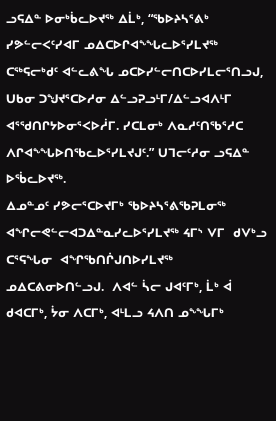ᓗᕋᐃᓐ ᐅᓂᒃᑳᓚᐅᔪᖅ ᐃᒫᒃ, “ᖃᐅᔨᓴᕐᕕᒃ ᓯᕗᓪᓕᐸᑦᓯᐊᒥ ᓄᐃᑕᐅᒋᐊᖕᖓᓚᐅᕐᓯᒪᔪᖅ ᑕᖅᕋᓕᒃᑯᑦ ᐊᓪᓚᕕᖓ ᓄᑕᐅᓯᓪᓕᑎᑕᐅᓯᒪᓕᕐᑎᓗᒍ, ᑌᑲᓂ ᑐᖑᔪᕐᑕᐅᓱᓂ ᐃᓪᓗᕈᓗᒻᒥ/ᐃᓪᓗᐊᐱᒻᒥ ᐊᕐᖁᑎᒋᔭᐅᓂᕐᐸᐅᓲᒥ. ᓯᑕᒪᓂᒃ ᐱᓇᓱᑦᑎᖃᕐᓱᑕ ᐱᒋᐊᖕᖓᐅᑎᖃᓚᐅᕐᓯᒪᔪᒍᑦ.” ᑌᒣᓕᑦᓱᓂ ᓗᕋᐃᓐ ᐅᖄᓚᐅᔪᖅ.
ᐃᓄᓐᓄᑦ ᓯᕗᓕᕐᑕᐅᔪᒥᒃ ᖃᐅᔨᓴᕐᕕᖃᕈᒪᓂᖅ ᐊᖏᓕᕙᓪᓕᐊᑐᐃᓐᓇᓯᓚᐅᕐᓯᒪᔪᖅ ᔦᒥᔅ ᐯᒥ  ᑯᐯᒃᓗ  ᑕᕐᕋᖓᓂ  ᐊᖏᖃᑎᒌᒍᑎᐅᓯᒪᔪᖅ  ᓄᐃᑕᕕᓂᐅᑎᓪᓗᒍ.  ᐱᐊᓪ ᓵᓕ ᒍᐊᑦᒥᒃ, ᒫᒃ ᐋ ᑯᐊᑕᒥᒃ, ᔮᓂ ᐱᑕᒥᒃ, ᐊᒻᒪᓗ ᔦᐱᑎ ᓄᖕᖓᒥᒃ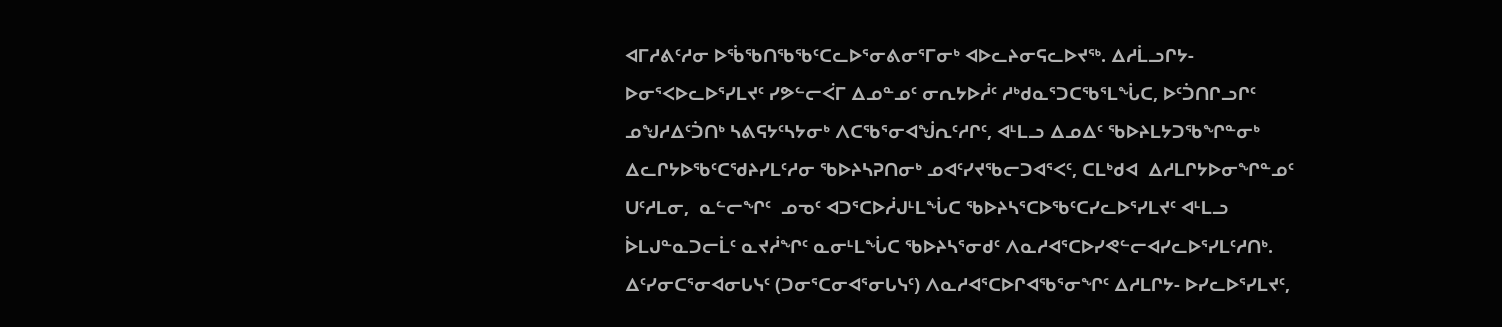ᐊᒥᓱᕕᑦᓱᓂ ᐅᖄᖃᑎᖃᖃᑦᑕᓚᐅᕐᓂᕕᓂᕐᒥᓂᒃ ᐊᐅᓚᔨᓂᕋᓚᐅᔪᖅ. ᐃᓱᒫᓗᒋᔭ- ᐅᓂᕐᐸᐅᓚᐅᕐᓯᒪᔪᑦ ᓯᕗᓪᓕᐹᒥ ᐃᓄᓐᓄᑦ ᓂᕆᔭᐅᓲᑦ ᓱᒃᑯᓇᕐᑐᑕᖃᕐᒪᖔᑕ, ᐅᑦᑑᑎᒋᓗᒋᑦ ᓄᖑᓱᐃᑦᑑᑎᒃ ᓴᕕᕋᔭᑦᓴᔭᓂᒃ ᐱᑕᖃᕐᓂᐊᖒᕆᑦᓱᒋᑦ, ᐊᒻᒪᓗ ᐃᓄᐃᑦ ᖃᐅᔨᒪᔭᑐᖃᖏᓐᓂᒃ ᐃᓚᒋᔭᐅᖃᑦᑕᖁᔨᓯᒪᑦᓱᓂ ᖃᐅᔨᓴᕈᑎᓂᒃ ᓄᐊᑦᓯᔪᖃᓕᑐᐊᕐᐸᑦ, ᑕᒪᒃᑯᐊ  ᐃᓱᒪᒋᔭᐅᓂᖏᓐᓄᑦ  ᑌᑦᓱᒪᓂ,  ᓇᓪᓕᖏᑦ  ᓄᓀᑦ ᐊᑐᕐᑕᐅᓲᒍᒻᒪᖔᑕ ᖃᐅᔨᓴᕐᑕᐅᖃᑦᑕᓯᓚᐅᕐᓯᒪᔪᑦ ᐊᒻᒪᓗ ᐆᒪᒍᓐᓇᑐᓕᒫᑦ ᓇᔪᓲᖏᑦ ᓇᓂᒻᒪᖔᑕ ᖃᐅᔨᓴᕐᓂᑯᑦ ᐱᓇᓱᐊᕐᑕᐅᓯᕙᓪᓕᐊᓯᓚᐅᕐᓯᒪᑦᓱᑎᒃ. ᐃᑦᓯᓂᑕᕐᓂᐊᓂᒐᓭᑦ (ᑐᓂᕐᑕᓂᐊᕐᓂᒐᓭᑦ) ᐱᓇᓱᐊᕐᑕᐅᒋᐊᖃᕐᓂᖏᑦ ᐃᓱᒪᒋᔭ- ᐅᓯᓚᐅᕐᓯᒪᔪᑦ,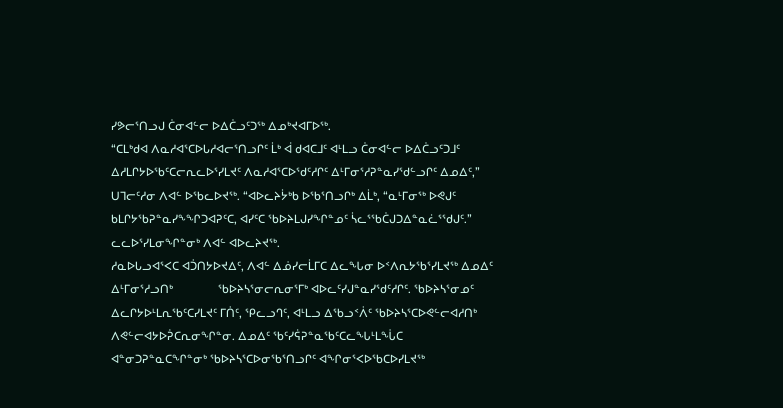ᓯᕗᓕᕐᑎᓗᒍ ᑖᓂᐊᓪᓕ ᐅᐃᑖᓗᑦᑐᖅ ᐃᓄᒃᔪᐊᒥᐅᖅ.
“ᑕᒪᒃᑯᐊ ᐱᓇᓱᐊᕐᑕᐅᒐᓱᐊᓕᕐᑎᓗᒋᑦ ᒫᒃ ᐋ ᑯᐊᑕᒧᑦ ᐊᒻᒪᓗ ᑖᓂᐊᓪᓕ ᐅᐃᑖᓗᑦᑐᒧᑦ ᐃᓱᒪᒋᔭᐅᖃᑦᑕᓕᕆᓚᐅᕐᓯᒪᔪᑦ ᐱᓇᓱᐊᕐᑕᐅᖁᑦᓱᒋᑦ ᐃᒻᒥᓂᕐᓱᕈᓐᓇᓯᖁᓪᓗᒋᑦ ᐃᓄᐃᑦ,” ᑌᒣᓕᑦᓱᓂ ᐱᐊᓪ ᐅᖃᓚᐅᔪᖅ. “ᐊᐅᓚᔨᔮᒃᑲ ᐅᖃᕐᑎᓗᒋᒃ ᐃᒫᒃ, “ᓇᒻᒥᓂᖅ ᐅᕙᒍᑦ ᑲᒪᒋᔭᖃᕈᓐᓇᓯᖕᖏᑐᐊᕈᑦᑕ, ᐊᓯᑦᑕ ᖃᐅᔨᒪᒍᓯᖏᓐᓄᑦ ᓵᓚᕐᖃᑖᒍᑐᐃᓐᓇᓛᕐᖁᒍᑦ.” ᓚᓚᐅᕐᓯᒪᓂᖏᓐᓂᒃ ᐱᐊᓪ ᐊᐅᓚᔨᔪᖅ.
ᓱᓇᐅᒐᓗᐊᕐᐸᑕ ᐊᑑᑎᔭᐅᔪᐃᑦ, ᐱᐊᓪ ᐃᓅᓯᓕᒫᒥᑕ ᐃᓚᖓᓂ ᐅᑉᐱᕆᔭᖃᕐᓯᒪᔪᖅ ᐃᓄᐃᑦ  ᐃᒻᒥᓂᕐᓱᓗᑎᒃ               ᖃᐅᔨᓴᕐᓂᓕᕆᓂᕐᒥᒃ ᐊᐅᓚᑦᓯᒍᓐᓇᓯᖁᑦᓱᒋᑦ. ᖃᐅᔨᓴᕐᓂᓄᑦ ᐃᓚᒋᔭᐅᒻᒪᕆᖃᑦᑕᓯᒪᔪᑦ ᒥᑏᑦ, ᕿᓚᓗᒉᑦ, ᐊᒻᒪᓗ ᐃᖃᓗᑉᐲᑦ ᖃᐅᔨᓴᕐᑕᐅᕙᓪᓕᐊᓱᑎᒃ ᐱᕙᓪᓕᐊᔭᐅᕉᑕᕆᓂᖏᓐᓂ. ᐃᓄᐃᑦ ᖃᑦᓯᕌᕈᓐᓇᖃᑦᑕᓚᖓᒻᒪᖔᑕ ᐊᓐᓂᑐᕈᓐᓇᑕᖏᓐᓂᒃ ᖃᐅᔨᓴᕐᑕᐅᓂᖃᕐᑎᓗᒋᑦ ᐊᖏᓂᕐᐸᐅᖃᑕᐅᓯᒪᔪᖅ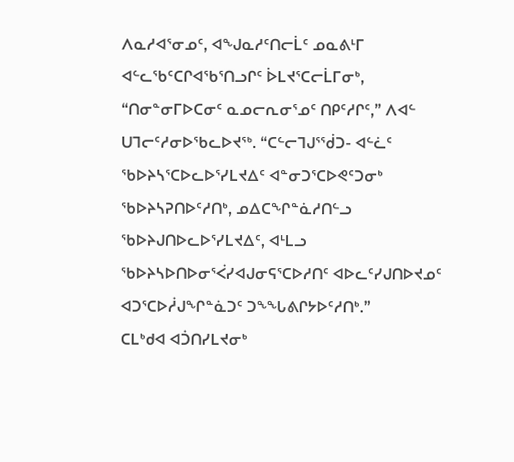ᐱᓇᓱᐊᕐᓂᓄᑦ, ᐊᖑᓇᓱᑦᑎᓕᒫᑦ ᓄᓇᕕᒻᒥ ᐊᓪᓚᖃᑦᑕᒋᐊᖃᕐᑎᓗᒋᑦ ᐆᒪᔪᕐᑕᓕᒫᒥᓂᒃ, “ᑎᓂᓐᓂᒥᐅᑕᓂᑦ ᓇᓄᓕᕆᓂᕐᓄᑦ ᑎᑭᑦᓱᒋᑦ,” ᐱᐊᓪ ᑌᒣᓕᑦᓱᓂᐅᖃᓚᐅᔪᖅ. “ᑕᓪᓕᒣᒍᕐᖂᑐ- ᐊᓪᓛᑦ ᖃᐅᔨᓴᕐᑕᐅᓚᐅᕐᓯᒪᔪᐃᑦ ᐊᓐᓂᑐᕐᑕᐅᕙᑦᑐᓂᒃ ᖃᐅᔨᓴᕈᑎᐅᑦᓱᑎᒃ, ᓄᐃᑕᖏᓐᓈᓱᑎᓪᓗ ᖃᐅᔨᒍᑎᐅᓚᐅᕐᓯᒪᔪᐃᑦ, ᐊᒻᒪᓗ ᖃᐅᔨᓴᐅᑎᐅᓂᕐᐹᓯᐊᒍᓂᕋᕐᑕᐅᓱᑎᑦ ᐊᐅᓚᑦᓯᒍᑎᐅᔪᓄᑦ ᐊᑐᕐᑕᐅᓲᒍᖏᓐᓈᑐᑦ ᑐᖕᖓᕕᒋᔭᐅᑦᓱᑎᒃ.”
ᑕᒪᒃᑯᐊ ᐊᑑᑎᓯᒪᔪᓂᒃ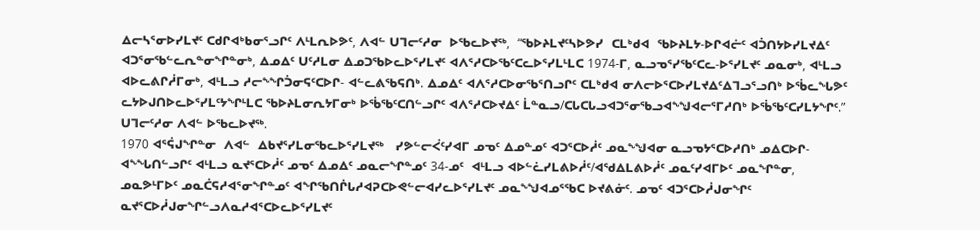ᐃᓕᓴᕐᓂᐅᓯᒪᔪᑦ ᑕᑯᒋᐊᒃᑲᓂᕐᓗᒋᑦ ᐱᒻᒪᕆᐅᕗᑦ, ᐱᐊᓪ ᑌᒣᓕᑦᓱᓂ  ᐅᖃᓚᐅᔪᖅ,  “ᖃᐅᔨᒪᔪᑦᓴᐅᕗᓯ  ᑕᒪᒃᑯᐊ  ᖃᐅᔨᒪᔭ-ᐅᒋᐊᓖᑦ ᐊᑑᑎᔭᐅᓯᒪᔪᐃᑦ ᐊᑐᕐᓂᖃᓪᓚᕆᓐᓂᖏᓐᓂᒃ, ᐃᓄᐃᑦ ᑌᑦᓱᒪᓂ ᐃᓄᑐᖃᐅᓚᐅᕐᓯᒪᔪᑦ ᐊᐱᕐᓱᑕᐅᖃᑦᑕᓚᐅᕐᓯᒪᒻᒪᑕ 1974-ᒥ, ᓇᓗᓀᕐᓯᖃᑦᑕᓚ-ᐅᕐᓯᒪᔪᑦ ᓄᓇᓂᒃ, ᐊᒻᒪᓗ ᐊᐅᓚᕕᒋᓲᒥᓂᒃ, ᐊᒻᒪᓗ ᓱᓕᖕᖏᑑᓂᕋᑦᑕᐅᒋ- ᐊᓪᓚᕕᖃᕋᑎᒃ. ᐃᓄᐃᑦ ᐊᐱᕐᓱᑕᐅᓂᖃᕐᑎᓗᒋᑦ ᑕᒪᒃᑯᐊ ᓂᐱᓕᐅᕐᑕᐅᓯᒪᔪᐃᑦᐃᒣᓗᕐᓗᑎᒃ ᐅᖄᓚᖓᕗᑦ ᓚᔭᐅᒍᑎᐅᓚᐅᕐᓯᒪᑦᔭᖏᒻᒪᑕ ᖃᐅᔨᒪᓂᕆᔭᒥᓂᒃ ᐅᖄᖃᑦᑕᑎᓪᓗᒋᑦ ᐊᐱᕐᓱᑕᐅᔪᐃᑦ ᒫᓐᓇᓗ/ᑕᒐᑕᒐᓗᐊᑐᕐᓂᖃᓗᐊᖕᖑᐊᓕᕐᒥᓱᑎᒃ ᐅᖄᖃᑦᑕᓯᒪᔭᖏᑦ.” ᑌᒣᓕᑦᓱᓂ ᐱᐊᓪ ᐅᖃᓚᐅᔪᖅ.
1970 ᐊᕐᕌᒍᖏᓐᓂ  ᐱᐊᓪ  ᐃᑲᔪᕐᓯᒪᓂᖃᓚᐅᕐᓯᒪᔪᖅ   ᓯᕗᓪᓕᐹᑦᓯᐊᒥ ᓄᓀᑦ ᐃᓄᓐᓄᑦ ᐊᑐᕐᑕᐅᓲᑦ ᓄᓇᖕᖑᐊᓂ ᓇᓗᓀᔭᕐᑕᐅᓱᑎᒃ ᓄᐃᑕᐅᒋ- ᐊᖕᖓᑎᓪᓗᒋᑦ ᐊᒻᒪᓗ ᓇᔪᕐᑕᐅᓲᑦ ᓄᓀᑦ ᐃᓄᐃᑦ ᓄᓇᓕᖏᓐᓄᑦ 34-ᓄᑦ  ᐊᒻᒪᓗ ᐊᐅᓪᓛᓯᒪᕕᐅᓲᑦ/ᐊᖁᐃᒪᕕᐅᓲᑦ ᓄᓇᑦᓯᐊᒥᐅᑦ ᓄᓇᖏᓐᓂ, ᓄᓇᕗᒻᒥᐅᑦ ᓄᓇᑖᕋᓱᐊᕐᓂᖏᓐᓄᑦ ᐊᖏᖃᑎᒌᒐᓱᐊᕈᑕᐅᕙᓪᓕᐊᓯᓚᐅᕐᓯᒪᔪᑦ ᓄᓇᖕᖑᐊᓄᕐᖃᑕ ᐅᔪᕕᓃᑦ. ᓄᓀᑦ ᐊᑐᕐᑕᐅᓲᒍᓂᖏᑦ ᓇᔪᕐᑕᐅᓲᒍᓂᖏᓪᓗᐱᓇᓱᐊᕐᑕᐅᓚᐅᕐᓯᒪᔪᑦ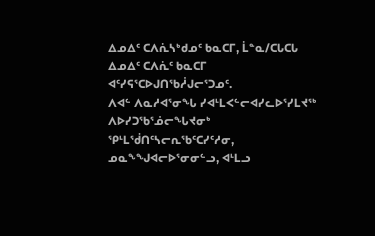ᐃᓄᐃᑦ ᑕᐱᕇᓴᒃᑯᓄᑦ ᑲᓇᑕᒥ, ᒫᓐᓇ/ᑕᒐᑕᒐ ᐃᓄᐃᑦ ᑕᐱᕇᑦ ᑲᓇᑕᒥ ᐊᑦᓯᕋᕐᑕᐅᒍᑎᖃᓲᒍᓕᕐᑐᓄᑦ.
ᐱᐊᓪ ᐱᓇᓱᐊᕐᓂᖓ ᓯᐊᒻᒪᐸᓪᓕᐊᓯᓚᐅᕐᓯᒪᔪᖅ ᐱᐅᓯᑐᖃᕐᓅᓕᖓᔪᓂᒃ ᕿᒻᒪᖂᑎᑦᓴᓕᕆᖃᑦᑕᓯᑦᓱᓂ, ᓄᓇᖕᖑᐊᓕᐅᕐᓂᓂᓪᓗ, ᐊᒻᒪᓗ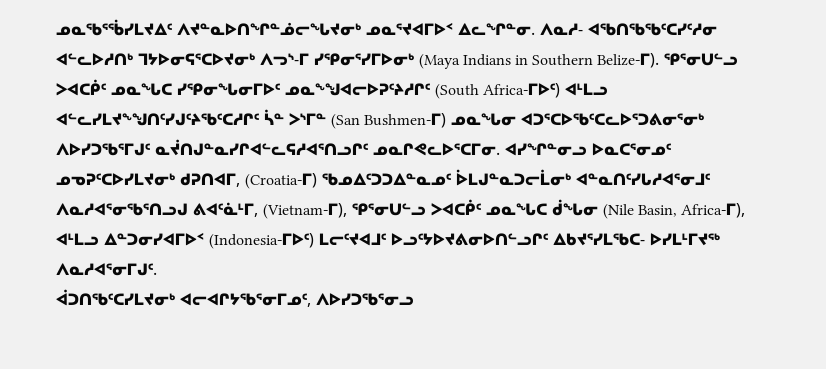ᓄᓇᖃᕐᖄᓯᒪᔪᐃᑦ ᐱᔪᓐᓇᐅᑎᖏᓐᓅᓕᖓᔪᓂᒃ ᓄᓇᕐᔪᐊᒥᐅᑉ ᐃᓚᖏᓐᓂ. ᐱᓇᓱ- ᐊᖃᑎᖃᖃᑦᑕᓯᑦᓱᓂ ᐊᓪᓚᐅᓱᑎᒃ ᒣᔭᐅᓂᕋᕐᑕᐅᔪᓂᒃ ᐱᓓᔅ-ᒥ ᓯᕿᓂᕐᓯᒥᐅᓂᒃ (Maya Indians in Southern Belize-ᒥ). ᕿᕐᓂᑌᓪᓗ ᐳᐊᑕᑮᑦ ᓄᓇᖓᑕ ᓯᕿᓂᖓᓂᒥᐅᑦ ᓄᓇᖕᖑᐊᓕᐅᕈᑦᔨᓱᒋᑦ (South Africa-ᒥᐅᑦ) ᐊᒻᒪᓗ ᐊᓪᓚᓯᒪᔪᖕᖑᑎᑦᓯᒍᑦᔨᖃᑦᑕᓱᒋᑦ ᓵᓐ ᐳᔅᒥᓐ (San Bushmen-ᒥ) ᓄᓇᖓᓂ ᐊᑐᕐᑕᐅᖃᑦᑕᓚᐅᕐᑐᕕᓂᕐᓂᒃ ᐱᐅᓯᑐᖃᕐᒥᒍᑦ ᓇᔫᑎᒍᓐᓇᓯᒋᐊᓪᓚᕋᓱᐊᕐᑎᓗᒋᑦ ᓄᓇᒋᕙᓚᐅᕐᑕᒥᓂ. ᐊᓯᖏᓐᓂᓗ ᐅᓇᑕᕐᓂᓄᑦ ᓄᓀᕈᑦᑕᐅᓯᒪᔪᓂᒃ ᑯᕈᑎᐊᒥ, (Croatia-ᒥ) ᖃᓄᐃᑦᑐᑐᐃᓐᓇᓄᑦ ᐆᒪᒍᓐᓇᑐᓕᒫᓂᒃ ᐊᓐᓇᑎᑦᓯᒐᓱᐊᕐᓂᒧᑦ ᐱᓇᓱᐊᕐᓂᖃᕐᑎᓗᒍ ᕕᐊᑦᓈᒻᒥ, (Vietnam-ᒥ), ᕿᕐᓂᑌᓪᓗ ᐳᐊᑕᑮᑦ ᓄᓇᖓᑕ ᑰᖓᓂ (Nile Basin, Africa-ᒥ), ᐊᒻᒪᓗ ᐃᓐᑐᓂᓯᐊᒥᐅᑉ (Indonesia-ᒥᐅᑦ) ᒪᓕᑦᔪᐊᒧᑦ ᐅᓗᑦᔭᐅᔪᕕᓂᐅᑎᓪᓗᒋᑦ ᐃᑲᔪᕐᓯᒪᖃᑕ- ᐅᓯᒪᒻᒥᔪᖅ ᐱᓇᓱᐊᕐᓂᒥᒍᑦ.
ᐋᑐᑎᖃᑦᑕᓯᒪᔪᓂᒃ ᐊᓕᐊᒋᔭᖃᕐᓂᒥᓄᑦ, ᐱᐅᓯᑐᖃᕐᓂᓗ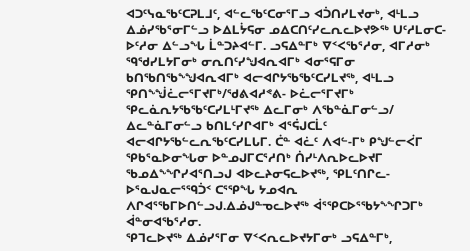ᐊᑐᑦᓭᓇᖃᑦᑕᕈᒪᒧᑦ, ᐊᓪᓚᖃᑦᑕᓂᕐᒥᓗ ᐊᑑᑎᓯᒪᔪᓂᒃ, ᐊᒻᒪᓗ ᐃᓅᓯᖃᕐᓂᒥᓪᓗ ᐅᐃᒪᔮᕋᓂ ᓄᐃᑕᑎᑦᓯᓚᕆᓚᐅᔪᕗᖅ ᑌᑦᓱᒪᓂᑕ- ᐅᑦᓱᓂ ᐃᓪᓗᖓ ᒫᓐᑐᔨᐊᓪᒥ. ᓗᕋᐃᓐᒥᒃ ᐁᑉᐸᖃᕐᓱᓂ, ᐊᒥᓱᓂᒃ ᙯᖁᓯᒪᔭᒥᓂᒃ ᓂᕆᑎᑦᓯᖑᐊᕆᐊᒥᒃ ᐊᓂᕐᕋᒥᓂ ᑲᑎᖃᑎᖃᖕᖑᐊᕆᐊᒥᒃ ᐊᓕᐊᒋᔭᖃᖃᑦᑕᓯᒪᔪᖅ, ᐊᒻᒪᓗ ᕿᑎᖕᖒᓛᓕᕐᒥᔪᒥᒃ/ᖁᕕᐊᓱᕝᕕ- ᐅᓛᓕᕐᒥᔪᒥᒃ ᕿᓚᓈᕆᔭᖃᖃᑦᑕᓯᒪᒻᒥᔪᖅ ᐃᓚᒥᓂᒃ ᐱᖃᓐᓈᒥᓂᓪᓗ/ ᐃᓚᓐᓈᒥᓂᓪᓗ ᑲᑎᒪᑦᓯᒋᐊᒥᒃ ᐊᕐᕌᒍᑕᒫᑦ ᐊᓕᐊᒋᔭᖃᓪᓚᕆᖃᑦᑕᓯᒪᒐᒥ. ᑖᓐ ᐊᓛᑦ ᐱᐊᓪ-ᒥᒃ ᑭᖑᓪᓕᐹᒥ ᕿᑲᕐᓇᐅᓂᖓᓂ ᐅᓐᓄᒍᒥᑕᕐᓱᑎᒃ ᑏᓯᒻᐱᕆᐅᓚᐅᔪᒥ ᖃᓄᐃᖕᖏᓯᐊᕐᑎᓗᒍ ᐊᐅᓚᔨᓂᕋᓚᐅᔪᖅ, ᕿᒪᑦᑎᒋᓚ- ᐅᕐᓇᒍᓇᓕᕐᙯᑑᑉ ᑕᕐᕿᖓ ᔭᓄᐊᕆ ᐱᒋᐊᕐᖃᒥᐅᑎᓪᓗᒍ.ᐃᓅᒍᓐᓀᓚᐅᔪᖅ ᐋᕐᕿᑕᐅᕐᖃᔭᖕᖏᑐᒥᒃ ᐋᓐᓂᐊᖃᕐᓱᓂ.
ᕿᒣᓚᐅᔪᖅ ᐃᓅᓯᕐᒥᓂ ᐁᑉᐸᕆᓚᐅᔪᔭᒥᓂᒃ ᓗᕋᐃᓐᒥᒃ,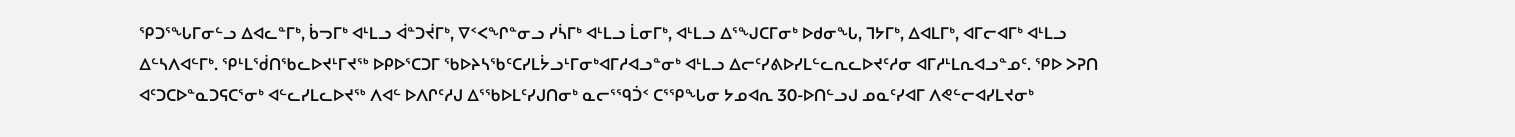ᕿᑐᕐᖓᒥᓂᓪᓗ ᐃᐊᓚᓐᒥᒃ, ᑳᓓᒥᒃ ᐊᒻᒪᓗ ᐋᓐᑐᔫᒥᒃ, ᐁᑉᐸᖏᓐᓂᓗ ᓯᓵᒥᒃ ᐊᒻᒪᓗ ᒫᓂᒥᒃ, ᐊᒻᒪᓗ ᐃᕐᖑᑕᒥᓂᒃ ᐅᑯᓂᖓ, ᒣᔭᒥᒃ, ᐃᐊᒪᒥᒃ, ᐊᒥᓕᐊᒥᒃ ᐊᒻᒪᓗ ᐃᓪᓴᐱᐊᓪᒥᒃ. ᕿᒻᒪᖂᑎᖃᓚᐅᔪᒻᒥᔪᖅ ᐅᑭᐅᕐᑕᑐᒥ ᖃᐅᔨᓴᖃᑦᑕᓯᒪᔮᓗᒻᒥᓂᒃᐊᒥᓱᐊᓗᓐᓂᒃ ᐊᒻᒪᓗ ᐃᓕᑦᓯᕕᐅᓯᒪᓪᓚᕆᓚᐅᔪᑦᓱᓂ ᐊᒥᓱᒻᒪᕆᐊᓗᓐᓄᑦ. ᕿᐅ ᐳᕈᑎ ᐊᑦᑐᑕᐅᓐᓇᑐᕋᑕᕐᓂᒃ ᐊᓪᓚᓯᒪᓚᐅᔪᖅ ᐱᐊᓪ ᐅᐱᒋᑦᓱᒍ ᐃᕐᖃᐅᒪᑦᓯᒍᑎᓂᒃ ᓇᓕᕐᙯᑑᑉ ᑕᕐᕿᖓᓂ ᔭᓄᐊᕆ 30-ᐅᑎᓪᓗᒍ ᓄᓇᑦᓯᐊᒥ ᐱᕙᓪᓕᐊᓯᒪᔪᓂᒃ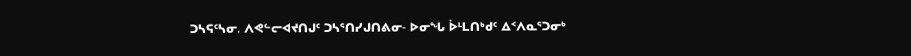ᑐᓴᕋᑦᓴᓂ. ᐱᕙᓪᓕᐊᔪᑎᒍᑦ ᑐᓴᕐᑎᓯᒍᑎᕕᓂ- ᐅᓂᖓ ᐆᒻᒪᑎᒃᑯᑦ ᐃᑉᐱᓇᕐᑐᓂᒃ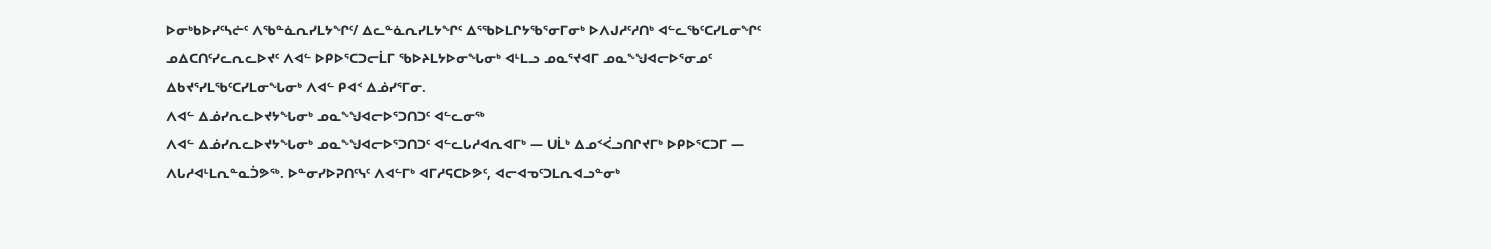ᐅᓂᒃᑲᐅᓯᑦᓴᓖᑦ ᐱᖃᓐᓈᕆᓯᒪᔭᖏᑦ/ ᐃᓚᓐᓈᕆᓯᒪᔭᖏᑦ ᐃᕐᖃᐅᒪᒋᔭᖃᕐᓂᒥᓂᒃ ᐅᐱᒍᓱᑦᓱᑎᒃ ᐊᓪᓚᖃᑦᑕᓯᒪᓂᖏᑦ ᓄᐃᑕᑎᑦᓯᓚᕆᓚᐅᔪᑦ ᐱᐊᓪ ᐅᑭᐅᕐᑕᑐᓕᒫᒥ ᖃᐅᔨᒪᔭᐅᓂᖓᓂᒃ ᐊᒻᒪᓗ ᓄᓇᕐᔪᐊᒥ ᓄᓇᖕᖑᐊᓕᐅᕐᓂᓄᑦ ᐃᑲᔪᕐᓯᒪᖃᑦᑕᓯᒪᓂᖓᓂᒃ ᐱᐊᓪ ᑭᐊᑉ ᐃᓅᓯᕐᒥᓂ.
ᐱᐊᓪ ᐃᓅᓯᕆᓚᐅᔪᔭᖓᓂᒃ ᓄᓇᖕᖑᐊᓕᐅᕐᑐᑎᑐᑦ ᐊᓪᓚᓂᖅ
ᐱᐊᓪ ᐃᓅᓯᕆᓚᐅᔪᔭᖓᓂᒃ ᓄᓇᖕᖑᐊᓕᐅᕐᑐᑎᑐᑦ ᐊᓪᓚᒐᓱᐊᕆᐊᒥᒃ — ᑌᒫᒃ ᐃᓄᑉᐹᓗᑎᒋᔪᒥᒃ ᐅᑭᐅᕐᑕᑐᒥ — ᐱᒐᓱᐊᒻᒪᕆᓐᓇᑑᕗᖅ. ᐅᓐᓂᓯᐅᕈᑎᑦᓭᑦ ᐱᐊᓪᒥᒃ ᐊᒥᓱᕋᑕᐅᕗᑦ, ᐊᓕᐊᓀᑦᑐᒪᕆᐊᓗᓐᓂᒃ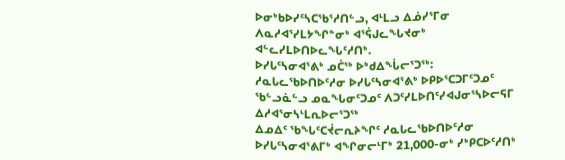ᐅᓂᒃᑲᐅᓯᑦᓴᑕᖃᕐᓱᑎᓪᓗ, ᐊᒻᒪᓗ ᐃᓅᓯᕐᒥᓂ ᐱᓇᓱᐊᕐᓯᒪᔭᖏᓐᓂᒃ ᐊᕐᕌᒍᓚᖓᔪᓂᒃ ᐊᓪᓚᓯᒪᐅᑎᐅᓚᖓᑦᓱᑎᒃ.
ᐅᓯᒐᑦᓴᓂᐊᕐᕕᒃ ᓄᑖᖅ ᐅᒃᑯᐃᖔᓕᕐᑐᖅ:
ᓱᓇᒐᓚᖃᐅᑎᐅᑦᓱᓂ ᐅᓯᒐᑦᓴᓂᐊᕐᕕᒃ ᐅᑭᐅᕐᑕᑐᒥᑦᑐᓄᑦ ᖃᓪᓗᓈᓪᓗ ᓄᓇᖓᓂᑦᑐᓄᑦ ᐱᑐᑦᓯᒪᐅᑎᑦᓯᐊᒍᓂᕐᓴᐅᓕᕋᒥ ᐃᓱᐊᕐᓂᓴᒻᒪᕆᐅᓕᕐᑐᖅ
ᐃᓄᐃᑦ ᖃᖓᑦᑕᔫᓕᕆᔨᖏᑦ ᓱᓇᒐᓚᖃᐅᑎᐅᑦᓱᓂ ᐅᓯᒐᑦᓴᓂᐊᕐᕕᒥᒃ ᐊᖏᓂᓕᒻᒥᒃ 21,000-ᓂᒃ ᓯᒃᑭᑕᐅᑦᓱᑎᒃ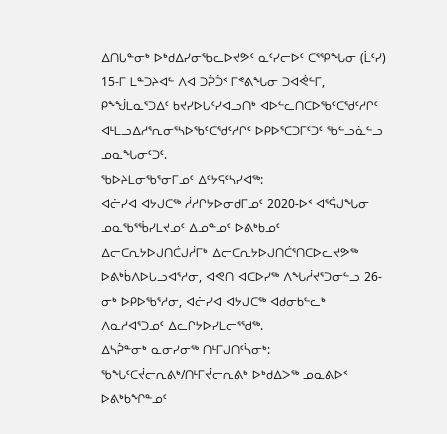ᐃᑎᒐᓐᓂᒃ ᐅᒃᑯᐃᓯᓂᖃᓚᐅᔪᕗᑦ ᓇᑦᓯᓕᐅᑦ ᑕᕐᕿᖓᓂ (ᒫᑦᓯ) 15-ᒥ ᒪᓐᑐᔨᐊᓪ ᐱᐊ ᑐᕉᑑᑉ ᒥᕝᕕᖓᓂ ᑐᐊᕚᓪᒥ, ᑭᖕᖒᒪᓇᕐᑐᐃᑦ ᑲᔪᓯᐅᒐᑦᓯᐊᓗᑎᒃ ᐊᐅᓪᓚᑎᑕᐅᖃᑦᑕᖁᑦᓱᒋᑦ ᐊᒻᒪᓗᐃᓱᕐᕆᓂᕐᓴᐅᖃᑦᑕᖁᑦᓱᒋᑦ ᐅᑭᐅᕐᑕᑐᒥᑦᑐᑦ ᖃᓪᓗᓈᓪᓗ ᓄᓇᖓᓂᑦᑐᑦ.
ᖃᐅᔨᒪᓂᖃᕐᓂᒥᓄᑦ ᐃᑦᔭᕋᑦᓴᓯᐊᖅ:
ᐊᓖᓯᐊ ᐊᔭᒍᑕᖅ ᓲᓱᒋᔭᐅᓂᑯᒥᓄᑦ 2020-ᐅᑉ ᐊᕐᕌᒍᖓᓂ ᓄᓇᖃᕐᖄᓯᒪᔪᓄᑦ ᐃᓄᓐᓄᑦ ᐅᕕᒃᑲᓄᑦ ᐃᓕᑕᕆᔭᐅᒍᑎᑖᒍᓲᒥᒃ ᐃᓕᑕᕆᔭᐅᒍᑎᑖᕐᑎᑕᐅᓚᔪᕗᖅ
ᐅᕕᒃᑳᐱᐅᒐᓗᐊᕐᓱᓂ, ᐊᕙᑎ ᐊᑕᐅᓯᖅ ᐱᖓᓲᔪᕐᑐᓂᓪᓗ 26-ᓂᒃ ᐅᑭᐅᖃᕐᓱᓂ, ᐊᓖᓯᐊ ᐊᔭᒍᑕᖅ ᐊᑯᓂᑲᓪᓚᒃ ᐱᓇᓱᐊᕐᑐᓄᑦ ᐃᓚᒋᔭᐅᓯᒪᓕᕐᖁᖅ.
ᐃᓴᕉᓐᓂᒃ ᓇᓂᓯᓂᖅ ᑎᒻᒥᒍᑎᑦᓵᓂᒃ:
ᖃᖓᑦᑕᔫᓕᕆᕕᒃ/ᑎᒻᒥᔫᓕᕆᕕᒃ ᐅᒃᑯᐃᐳᖅ ᓄᓇᕕᐅᑉ ᐅᕕᒃᑲᖏᓐᓄᑦ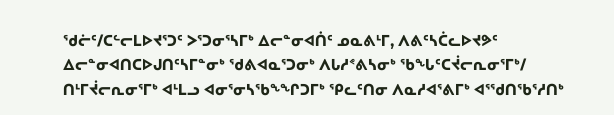ᖁᓖᑦ/ᑕᓪᓕᒪᐅᔪᕐᑐᑦ ᐳᕐᑐᓂᕐᓴᒥᒃ ᐃᓕᓐᓂᐊᑏᑦ ᓄᓇᕕᒻᒥ, ᐱᕕᑦᓴᑖᓚᐅᔪᕗᑦ ᐃᓕᓐᓂᐊᑎᑕᐅᒍᑎᑦᓴᒥᓐᓂᒃ ᖁᕕᐊᓇᕐᑐᓂᒃ ᐱᒐᓱᕝᕕᓴᓂᒃ ᖃᖓᑦᑕᔫᓕᕆᓂᕐᒥᒃ/ ᑎᒻᒥᔫᓕᕆᓂᕐᒥᒃ ᐊᒻᒪᓗ ᐊᓂᕐᓂᓴᖃᖕᖏᑐᒥᒃ ᕿᓚᑦᑎᓂ ᐱᓇᓱᐊᕐᕕᒥᒃ ᐊᕐᖁᑎᖃᕐᓱᑎᒃ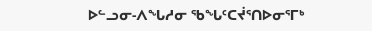ᐅᓪᓗᓂ-ᐱᖓᓱᓂ ᖃᖓᑦᑕᔫᕐᑎᐅᓂᕐᒥᒃ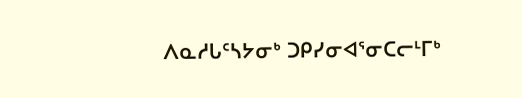ᐱᓇᓱᒐᑦᓴᔭᓂᒃ ᑐᑭᓯᓂᐊᕐᓂᑕᓕᒻᒥᒃ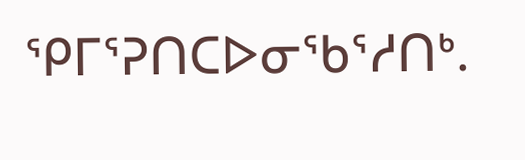ᕿᒥᕐᕈᑎᑕᐅᓂᖃᕐᓱᑎᒃ.